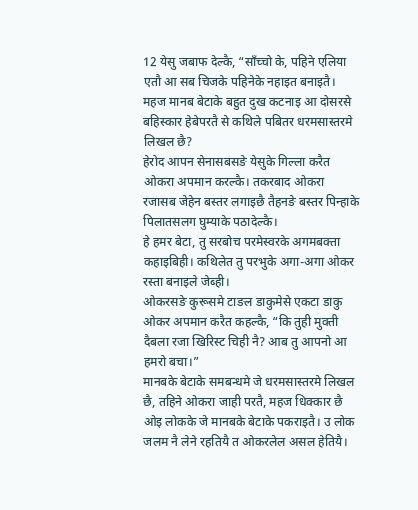12 येसु जबाफ देल्कै, “साँच्चो के, पहिने एलिया एतौ आ सब चिजके पहिनेके नहाइत बनाइतै। महज मानब बेटाके बहुत दुख कटनाइ आ दोसरसे बहिस्कार हेबेपरतै से कथिले पबितर धरमसास्तरमे लिखल छै?
हेरोद आपन सेनासबसङे येसुके गिल्ला करैत ओकरा अपमान करल्कै। तकरबाद ओकरा रजासब जेहेन बस्तर लगाइछै तैहनङे बस्तर पिन्हाके पिलातसलग घुम्याके पठादेल्कै।
हे हमर बेटा, तु सरबोच परमेस्वरके अगमबक्ता कहाइबिही। कथिलेत तु परभुके अगा-अगा ओकर रस्ता बनाइले जेब्ही।
ओकरसङे कुरूसमे टाङल डाकुमेसे एकटा डाकु ओकर अपमान करैत कहल्कै, “कि तुही मुक्ती दैबला रजा खिरिस्ट चिही नै? आब तु आपनो आ हमरो बचा।”
मानबके बेटाके समबन्धमे जे धरमसास्तरमे लिखल छै, तहिने ओकरा जाही परतै, महज धिक्कार छै ओइ लोकके जे मानबके बेटाके पकराइतै। उ लोक जलम नै लेने रहतियै त ओकरलेल असल हेतियै।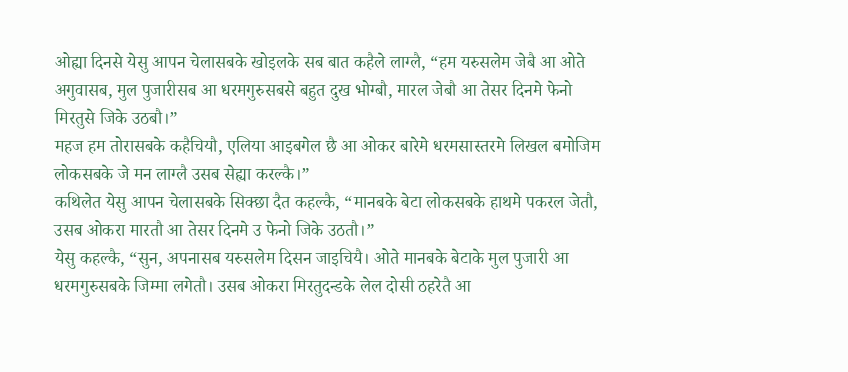ओह्या दिनसे येसु आपन चेलासबके खोइलके सब बात कहैले लाग्लै, “हम यरुसलेम जेबै आ ओते अगुवासब, मुल पुजारीसब आ धरमगुरुसबसे बहुत दुख भोग्बौ, मारल जेबौ आ तेसर दिनमे फेनो मिरतुसे जिके उठबौ।”
महज हम तोरासबके कहैचियौ, एलिया आइबगेल छै आ ओकर बारेमे धरमसास्तरमे लिखल बमोजिम लोकसबके जे मन लाग्लै उसब सेह्या करल्कै।”
कथिलेत येसु आपन चेलासबके सिक्छा दैत कहल्कै, “मानबके बेटा लोकसबके हाथमे पकरल जेतौ, उसब ओकरा मारतौ आ तेसर दिनमे उ फेनो जिके उठतौ।”
येसु कहल्कै, “सुन, अपनासब यरुसलेम दिसन जाइचियै। ओते मानबके बेटाके मुल पुजारी आ धरमगुरुसबके जिम्मा लगेतौ। उसब ओकरा मिरतुदन्डके लेल दोसी ठहरेतै आ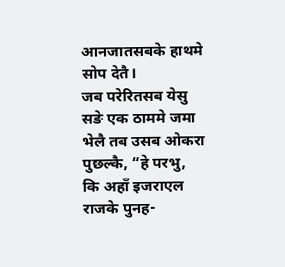आनजातसबके हाथमे सोप देतै।
जब परेरितसब येसु सङे एक ठाममे जमा भेलै तब उसब ओकरा पुछल्कै, “हे परभु, कि अहाँ इजराएल राजके पुनह-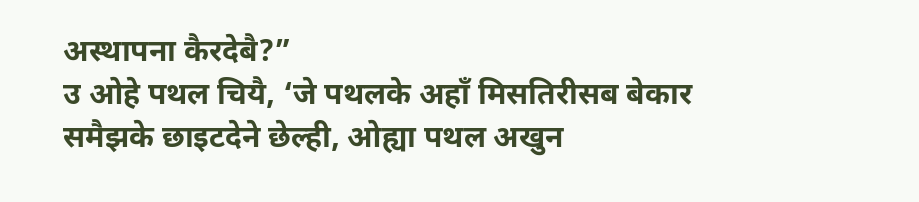अस्थापना कैरदेबै?”
उ ओहे पथल चियै, ‘जे पथलके अहाँ मिसतिरीसब बेकार समैझके छाइटदेने छेल्ही, ओह्या पथल अखुन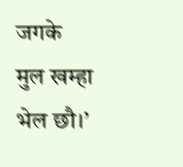जगके मुल खम्हा भेल छौ।’